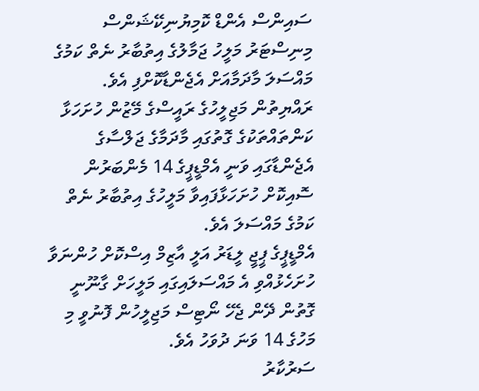ސައިންސް އެންޑް ކޮމިޔުނިކޭޝަންސް މިނިސްޓަރު މަލީހު ޖަމާލުގެ އިތުބާރު ނެތް ކަމުގެ މައްސަލަ މާދަމާއަށް އެޖެންޑާކޮށްފި އެވެ.
ރައްޔިތުން މަޖިލީހުގެ ރައީސްގެ މޭޒުން ހުށަހަޅާ ކަންތައްތަކުގެ ގޮތުގައި މާދަމާގެ ޖަލްސާގެ އެޖެންޑާގައި ވަނީ އެމްޑީޕީގެ 14 މެންބަރުން ސޮއިކޮށް ހުށަހަޅާފައިވާ މަލީހުގެ އިތުބާރު ނެތް ކަމުގެ މައްސަލަ އެވެ.
އެމްޑީޕީގެ ޕީޖީ ލީޑަރު އަލީ އާޒިމް އިސްކޮށް ހުންނަވާ ހުށަހެޅުއްވި އެ މައްސަލައިގައި މަލީހަށް ގާނޫނީ ގޮތުން ދޭން ޖެހޭ ނޯޓިސް މަޖިލީހުން ފޮނުވީ މި މަހުގެ 14 ވަނަ ދުވަހު އެވެ.
ސަރުކާރު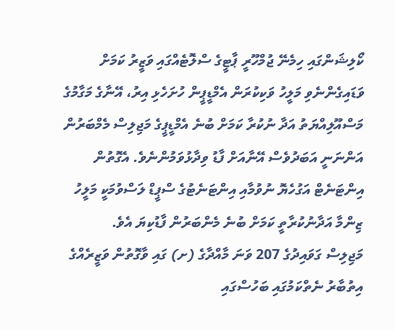ކޯލިޝަންގައި ހިމެނޭ ޖުމްހޫރީ ޕާޓީގެ ސްލޮޓެއްގައި ވަޒީރު ކަމަށް ވަޑައިގެންނެވި މަލީހު ވަކިކުރަން އެމްޑީޕީން ހުށަހެޅި އިރު، އޭނާގެ މަގާމުގެ މަސްއޫލިއްޔަތު އަދާ ނުކުރާ ކަމަށް ބުނެ އެމްޑީޕީގެ މަޖިލިސް މެމްބަރުން އަންނަނީ އަބަދުވެސް އޭނާއަށް ފާޑު ވިދާޅުވަމުންނެވެ. އެގޮތުން އިންޓަނެޓް އަގުހެޔޮ ނުވުމާއި އިންޓަނެޓުގެ ސްޕީޑް ލަސްވުމަކީ މަލީހު ޒިންމާ އަދާނުކުރާތީ ކަމަށް ބުނެ މެންބަރުން ފާޑުކިޔަ އެވެ.
މަޖިލިސް ގަވައިދުގެ 207 ވަނަ މާއްދާގެ (ށ) ގައި ވާގޮތުން ވަޒީރެއްގެ އިތުބާރު ނެތްކަމުގައި ބަހުސްގައި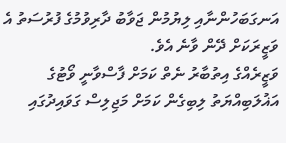އަނގަބަހުންނާއި ލިޔުމުން ޖަވާބު ދާރިވުމުގެ ފުރުސަތު އެ ވަޒީރަކަށް ދޭން ވާނެ އެވެ.
ވަޒީރެއްގެ އިތުބާރު ނެތް ކަމަށް ފާސްވާނީ ވޯޓުގެ އަޣުލަބިއްޔަތު ލިބިގެން ކަމަށް މަޖިލިސް ގަވައިދުގައި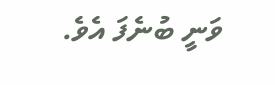ވަނީ ބުނެފަ އެވެ.